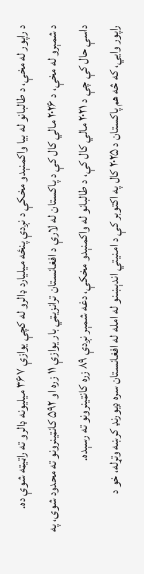د راپور له مخې، د طالبانو له بیا واکمنېدو مخکې د نږدې پنځه میلیارد ډالرو له کچې یوازې ۳۶۷ میلیونه ډالرو ته راټیټه شوې ده.
د شمېرو له مخې، د ۲۰۲۶ مالي کال کې د پاکستان له لارې د افغانستان ترانزیټي بار یوازې ۱۱ زره او ۵۹۲ کانټینرونو ته محدود شوی، په داسې حال کې چې د ۲۰۲۱ مالي کال کې، د طالبانو له واکمنېدو مخکې، دغه شمېر نږدې ۸۹ زره کانټینرونو ته رسېده.
راپور وايي، که څه هم پاکستان د ۲۰۲۵ کال په اکتوبر کې د امنیتي اندېښنو له امله له افغانستان سره ډيورنډ کرښه وتړله، خو د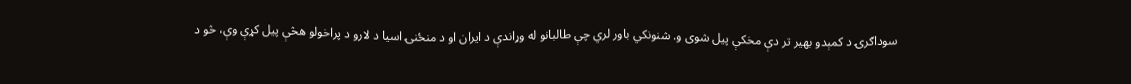سوداګرۍ د کمېدو بهیر تر دې مخکې پیل شوی و. شنونکي باور لري چې طالبانو له وړاندې د ایران او د منځنۍ اسیا د لارو د پراخولو هڅې پیل کړې وې، څو د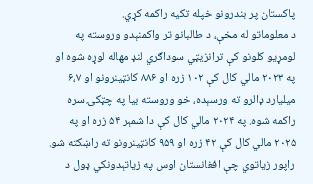پاکستان پر بندرونو خپله تکیه راکمه کړي.
د معلوماتو له مخې، د طالبانو تر واکمنېدو وروسته په لومړیو کلونو کې ترانزیټي سوداګري لنډ مهاله لوړه شوه او په ۲۰۲۳ مالي کال کې ۱۰۲ زره او ۸۸۶ کانټینرونو او ۶،۷ میلیارد ډالرو ته ورسېده، خو وروسته بیا په چټکۍ سره راکمه شوه. په ۲۰۲۴ مالي کال کې دا شمېر ۵۴ زره او په ۲۰۲۵ مالي کال کې ۴۲ زره او ۹۵۹ کانټینرونو ته راښکته شو.
راپور زیاتوي چې افغانستان اوس په زیاتېدونکي ډول د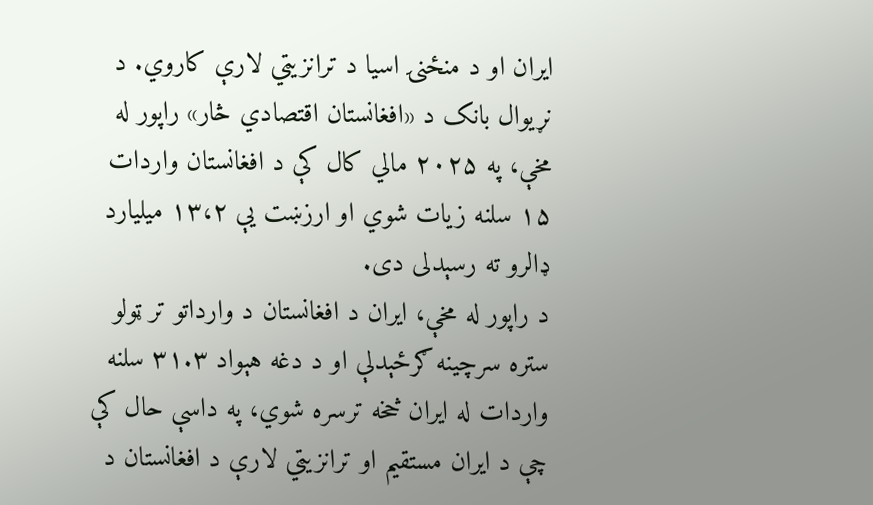ایران او د منځنۍ اسیا د ترانزیټي لارې کاروي. د نړیوال بانک د «افغانستان اقتصادي څار» راپور له مخې، په ۲۰۲۵ مالي کال کې د افغانستان واردات ۱۵ سلنه زیات شوي او ارزښت یې ۱۳،۲ میلیارد ډالرو ته رسېدلی دی.
د راپور له مخې، ایران د افغانستان د وارداتو تر ټولو ستره سرچینه ګرځېدلې او د دغه هېواد ۳۱.۳ سلنه واردات له ایران څخه ترسره شوي، په داسې حال کې چې د ایران مستقیم او ترانزیټي لارې د افغانستان د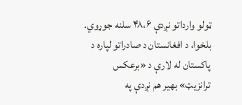ټولو وارداتو نږدې ۴۸،۶ سلنه جوړوي.
بلخوا، د افغانستان د صادراتو لپاره د پاکستان له لارې د «برعکس ترانزیټ» بهیر هم نږدې په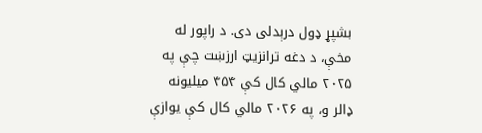بشپړ ډول درېدلی دی. د راپور له مخې، د دغه ترانزیټ ارزښت چې په ۲۰۲۵ مالي کال کې ۴۵۴ میلیونه ډالر و، په ۲۰۲۶ مالي کال کې یوازې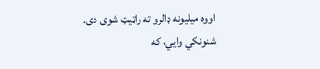اووه میلیونه ډالرو ته راټیټ شوی دی.
شنونکي وايي، که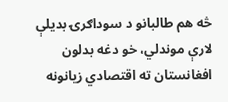څه هم طالبانو د سوداګرۍ بدیلې لارې موندلي، خو دغه بدلون افغانستان ته اقتصادي زیانونه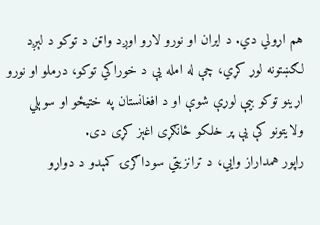هم اړولي دي. د ایران او نورو لارو اوږد واټن د توکو د لېږد لګښتونه لوړ کړي، چې له امله یې د خوراکي توکو، درملو او نورو اړینو توکو بیې لوړې شوې او د افغانستان په ختیځو او سوېلي ولایتونو کې یې پر خلکو ځانګړی اغېز کړی دی.
راپور همداراز وايي، د ترانزیټي سوداګرۍ کمېدو د دواړو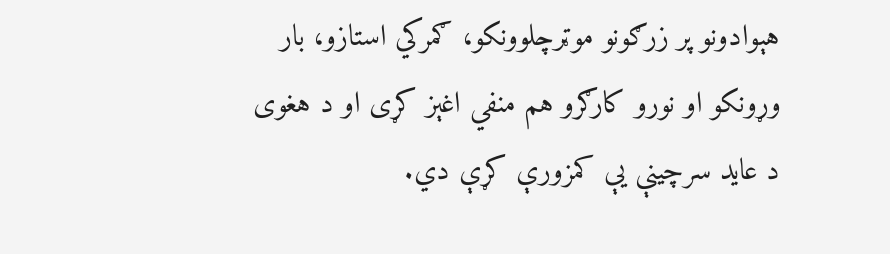هېوادونو پر زرګونو موټرچلوونکو، ګمرکي استازو، بار وړونکو او نورو کارګرو هم منفي اغېز کړی او د هغوی د عاید سرچینې یې کمزورې کړې دي.